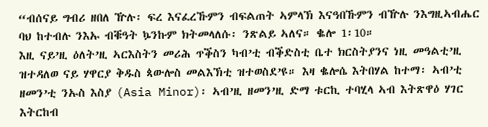“ብሰናይ ግብሪ ዘበለ ዅሉ፡ ፍረ እናፈረኹምን ብፍልጠት ኣምላኽ እናዓበኹምን ብዅሉ ንእግዚኣብሔር ባህ ከተብሉ ንእኡ ብቑዓት ኴንኩም ክትመላለሱ፡ ንጽልይ ኣለና። ቈሎ 1፡10።
እዚ ናይ’ዚ ዕለት’ዚ ኣርእስትን መሪሕ ጥቕስን ካብ’ቲ ብቕድስቲ ቤተ ክርስትያንና ነዚ መዓልቲ’ዚ ዝተዳለወ ናይ ሃዋርያ ቅዱስ ጳውሎስ መልእኽቲ ዝተወስደ’ዩ። እዛ ቈሎሴ እትበሃል ከተማ፡ ኣብ’ቲ ዘመን’ቲ ንኡስ እስያ (Asia Minor)፡ ኣብ’ዚ ዘመን’ዚ ድማ ቱርኪ ተባሂላ ኣብ እትጽዋዕ ሃገር እትርከብ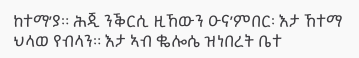ከተማ’ያ። ሕጂ ንቕርሲ ዚኸውን ዑና’ምበር፡ እታ ኸተማ ህላወ የብላን። እታ ኣብ ቈሎሴ ዝነበረት ቤተ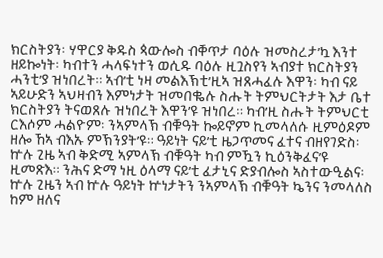ክርስትያን፡ ሃዋርያ ቅዱስ ጳውሎስ ብቐጥታ ባዕሉ ዝመስረታ’ኳ እንተ ዘይኰነት፡ ካብተን ሓላፍነተን ወሲዱ ባዕሉ ዚጓስየን ኣብያተ ክርስትያን ሓንቲ’ያ ዝነበረት። ኣብ’ቲ ነዛ መልእኽቲ’ዚኣ ዝጸሓፈሉ እዋን፡ ካብ ናይ ኣይሁድን ኣህዛብን እምነታት ዝመበቈሉ ስሑት ትምህርትታት እታ ቤተ ክርስትያን ትናወጸሉ ዝነበረት እዋን’ዩ ዝነበረ። ካብ’ዚ ስሑት ትምህርቲ ርእሶም ሓልዮም፡ ንኣምላኽ ብቑዓት ኰይኖም ኪመላለሱ ዚምዕዶም ዘሎ ኸኣ ብእኡ ምኽንያት’ዩ። ዓይነት ናይ’ቲ ዜጋጥመና ፈተና ብዘየገድስ፡ ኵሉ ጊዜ ኣብ ቅድሚ ኣምላኽ ብቑዓት ካብ ምዃን ኪዕንቅፈና’ዩ ዚመጽእ። ንሕና ድማ ነዚ ዕላማ ናይ’ቲ ፈታኒና ድያብሎስ ኣስተውዒልና፡ ኵሉ ጊዜን ኣብ ኵሉ ዓይነት ኵነታትን ንኣምላኽ ብቑዓት ኴንና ንመላለስ ከም ዘለና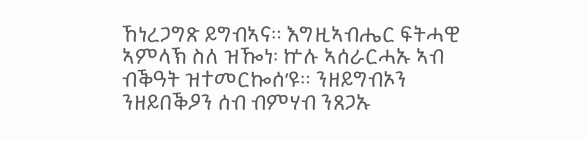ኸነረጋግጽ ይግብኣና። እግዚኣብሔር ፍትሓዊ ኣምላኽ ስለ ዝዀነ፡ ኵሉ ኣሰራርሓኡ ኣብ ብቕዓት ዝተመርኰሰ’ዩ። ንዘይግብኦን ንዘይበቕዖን ሰብ ብምሃብ ንጸጋኡ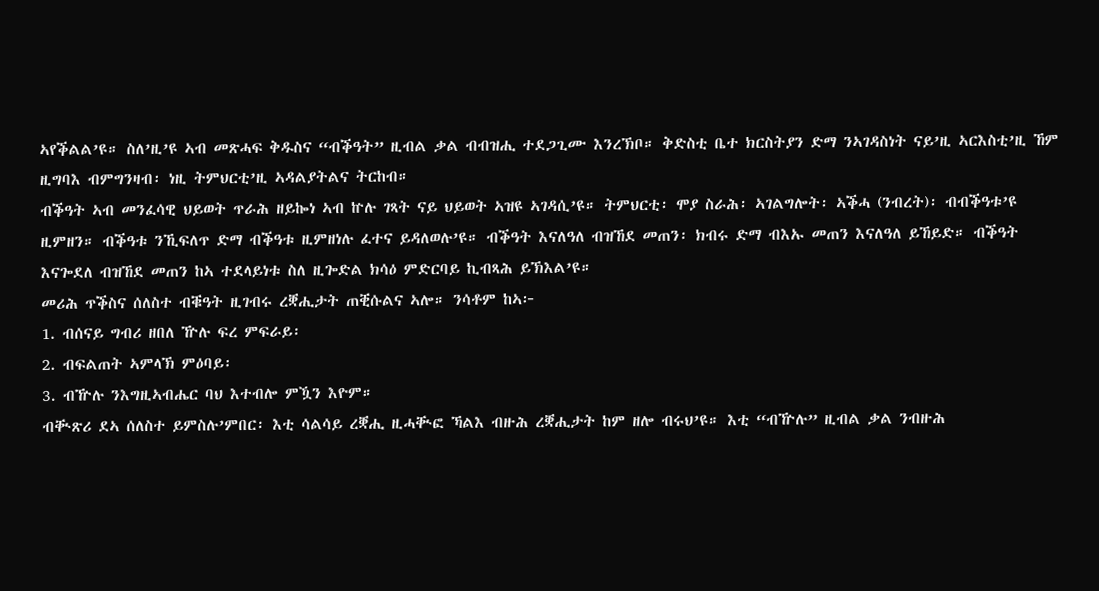ኣየቕልል’ዩ። ስለ’ዚ’ዩ ኣብ መጽሓፍ ቅዱስና “ብቕዓት” ዚብል ቃል ብብዝሒ ተደጋጊሙ እንረኽቦ። ቅድስቲ ቤተ ክርስትያን ድማ ንኣገዳስነት ናይ’ዚ ኣርእስቲ’ዚ ኸም ዚግባእ ብምግንዛብ፡ ነዚ ትምህርቲ’ዚ ኣዳልያትልና ትርከብ።
ብቕዓት ኣብ መንፈሳዊ ህይወት ጥራሕ ዘይኰነ ኣብ ኵሉ ገጻት ናይ ህይወት ኣዝዩ ኣገዳሲ’ዩ። ትምህርቲ፡ ሞያ ስራሕ፡ ኣገልግሎት፡ ኣቕሓ (ንብረት)፡ ብብቕዓቱ’ዩ ዚምዘን። ብቕዓቱ ንኺፍለጥ ድማ ብቕዓቱ ዚምዘነሉ ፈተና ይዳለወሉ’ዩ። ብቕዓት እናለዓለ ብዝኸደ መጠን፡ ክብሩ ድማ ብእኡ መጠን እናለዓለ ይኸይድ። ብቕዓት እናጐደለ ብዝኸደ መጠን ከኣ ተደላይነቱ ስለ ዚጐድል ክሳዕ ምድርባይ ኪብጻሕ ይኽእል’ዩ።
መሪሕ ጥቕስና ሰለስተ ብቑዓት ዚገብሩ ረቛሒታት ጠቒሱልና ኣሎ። ንሳቶም ከኣ፦
1. ብሰናይ ግብሪ ዘበለ ዅሉ ፍረ ምፍራይ፡
2. ብፍልጠት ኣምላኽ ምዕባይ፡
3. ብዅሉ ንእግዚኣብሔር ባህ እተብሎ ምዃን እዮም።
ብቚጽሪ ደኣ ሰለስተ ይምስሉ’ምበር፡ እቲ ሳልሳይ ረቛሒ ዚሓቚፎ ኻልእ ብዙሕ ረቛሒታት ከም ዘሎ ብሩህ’ዩ። እቲ “ብዅሉ” ዚብል ቃል ንብዙሕ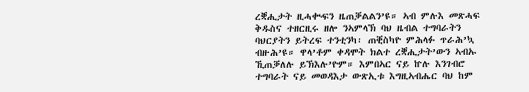ረቛሒታት ዚሓቊፍን ዜጠቓልልን’ዩ። ኣብ ምሉእ መጽሓፍ ቅዱስና ተዘርዚሩ ዘሎ ንኣምላኽ ባህ ዜብል ተግባራትን ባህርያትን ይትረፍ ተንቲንካ፡ ጠቒስካዮ ምሕላፉ ጥራሕ’ኳ ብዙሕ’ዩ። ዋላ’ቶም ቀዳሞት ክልተ ረቛሒታት’ውን ኣብኡ ኺጠቓለሉ ይኽእሉ’ዮም። እምበኣር ናይ ኵሉ እንገብሮ ተግባራት ናይ መወዳእታ ውጽኢቱ እግዚኣብሔር ባህ ከም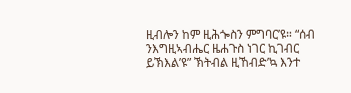ዚብሎን ከም ዚሕጐስን ምግባር’ዩ። “ሰብ ንእግዚኣብሔር ዜሐጉስ ነገር ኪገብር ይኽእል’ዩ” ኽትብል ዚኸብድ’ኳ እንተ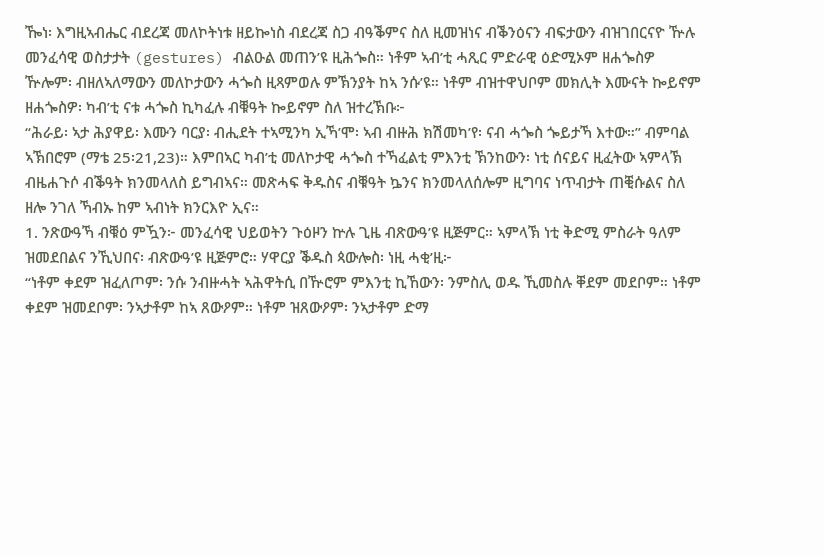ዀነ፡ እግዚኣብሔር ብደረጃ መለኮትነቱ ዘይኰነስ ብደረጃ ስጋ ብዓቕምና ስለ ዚመዝነና ብቕንዕናን ብፍታውን ብዝገበርናዮ ዅሉ መንፈሳዊ ወስታታት (gestures) ብልዑል መጠን’ዩ ዚሕጐስ። ነቶም ኣብ’ቲ ሓጺር ምድራዊ ዕድሚኦም ዘሐጐስዎ ዅሎም፡ ብዘለኣለማውን መለኮታውን ሓጐስ ዚጻምወሉ ምኽንያት ከኣ ንሱ’ዩ። ነቶም ብዝተዋህቦም መክሊት እሙናት ኰይኖም ዘሐጐስዎ፡ ካብ’ቲ ናቱ ሓጐስ ኪካፈሉ ብቑዓት ኰይኖም ስለ ዝተረኽቡ፦
“ሕራይ፡ ኣታ ሕያዋይ፡ እሙን ባርያ፡ ብሒደት ተኣሚንካ ኢኻ’ሞ፡ ኣብ ብዙሕ ክሽመካ’የ፡ ናብ ሓጐስ ጐይታኻ እተው።” ብምባል ኣኽበሮም (ማቴ 25፡21,23)። እምበኣር ካብ’ቲ መለኮታዊ ሓጐስ ተኻፈልቲ ምእንቲ ኽንከውን፡ ነቲ ሰናይና ዚፈትው ኣምላኽ ብዜሐጉሶ ብቕዓት ክንመላለስ ይግብኣና። መጽሓፍ ቅዱስና ብቑዓት ኴንና ክንመላለሰሎም ዚግባና ነጥብታት ጠቒሱልና ስለ ዘሎ ንገለ ኻብኡ ከም ኣብነት ክንርእዮ ኢና።
1. ንጽውዓኻ ብቑዕ ምዃን፦ መንፈሳዊ ህይወትን ጉዕዞን ኵሉ ጊዜ ብጽውዓ’ዩ ዚጅምር። ኣምላኽ ነቲ ቅድሚ ምስራት ዓለም ዝመደበልና ንኺህበና፡ ብጽውዓ’ዩ ዚጅምሮ። ሃዋርያ ቕዱስ ጳውሎስ፡ ነዚ ሓቂ’ዚ፦
“ነቶም ቀደም ዝፈለጦም፡ ንሱ ንብዙሓት ኣሕዋትሲ በዅሮም ምእንቲ ኪኸውን፡ ንምስሊ ወዱ ኺመስሉ ቐደም መደቦም። ነቶም ቀደም ዝመደቦም፡ ንኣታቶም ከኣ ጸውዖም። ነቶም ዝጸውዖም፡ ንኣታቶም ድማ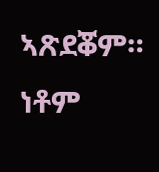ኣጽደቖም። ነቶም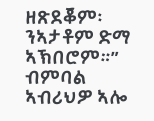ዘጽደቖም፡ ንኣታቶም ድማ ኣኽበሮም።” ብምባል ኣብሪህዎ ኣሎ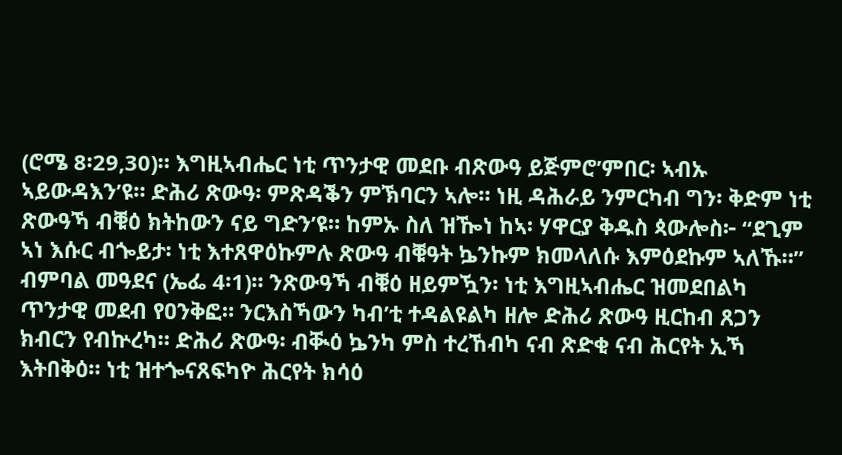(ሮሜ 8፡29,30)። እግዚኣብሔር ነቲ ጥንታዊ መደቡ ብጽውዓ ይጅምሮ’ምበር፡ ኣብኡ ኣይውዳእን’ዩ። ድሕሪ ጽውዓ፡ ምጽዳቕን ምኽባርን ኣሎ። ነዚ ዳሕራይ ንምርካብ ግን፡ ቅድም ነቲ ጽውዓኻ ብቑዕ ክትከውን ናይ ግድን’ዩ። ከምኡ ስለ ዝዀነ ከኣ፡ ሃዋርያ ቅዱስ ጳውሎስ፦ “ደጊም ኣነ እሱር ብጐይታ፡ ነቲ እተጸዋዕኩምሉ ጽውዓ ብቑዓት ኴንኩም ክመላለሱ እምዕደኩም ኣለኹ።” ብምባል መዓደና (ኤፌ 4፡1)። ንጽውዓኻ ብቑዕ ዘይምዃን፡ ነቲ እግዚኣብሔር ዝመደበልካ ጥንታዊ መደብ የዐንቅፎ። ንርእስኻውን ካብ’ቲ ተዳልዩልካ ዘሎ ድሕሪ ጽውዓ ዚርከብ ጸጋን ክብርን የብኵረካ። ድሕሪ ጽውዓ፡ ብቚዕ ኴንካ ምስ ተረኸብካ ናብ ጽድቂ ናብ ሕርየት ኢኻ እትበቅዕ። ነቲ ዝተጐናጸፍካዮ ሕርየት ክሳዕ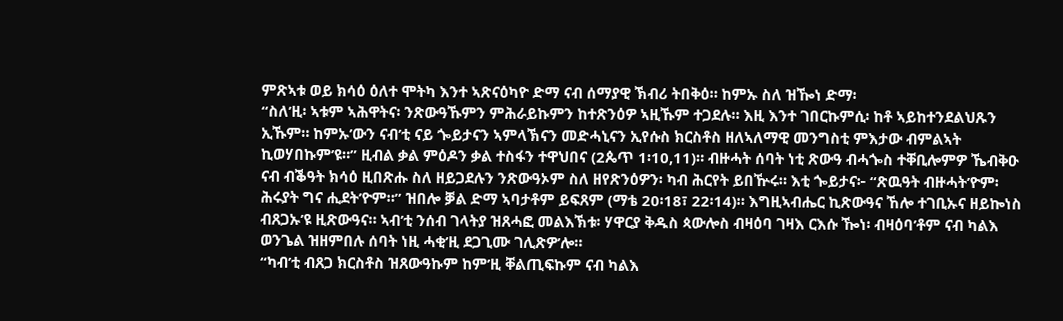ምጽኣቱ ወይ ክሳዕ ዕለተ ሞትካ እንተ ኣጽናዕካዮ ድማ ናብ ሰማያዊ ኽብሪ ትበቅዕ። ከምኡ ስለ ዝዀነ ድማ፡
“ስለ’ዚ፡ ኣቱም ኣሕዋትና፡ ንጽውዓኹምን ምሕራይኩምን ከተጽንዕዎ ኣዚኹም ተጋደሉ። እዚ እንተ ገበርኩምሲ፡ ከቶ ኣይከተንደልህጹን ኢኹም። ከምኡ’ውን ናብ’ቲ ናይ ጐይታናን ኣምላኽናን መድሓኒናን ኢየሱስ ክርስቶስ ዘለኣለማዊ መንግስቲ ምእታው ብምልኣት ኪወሃበኩም’ዩ።” ዚብል ቃል ምዕዶን ቃል ተስፋን ተዋህበና (2ጴጥ 1፡10,11)። ብዙሓት ሰባት ነቲ ጽውዓ ብሓጐስ ተቐቢሎምዎ ኼብቅዑ ናብ ብቕዓት ክሳዕ ዚበጽሑ ስለ ዘይጋደሉን ንጽውዓኦም ስለ ዘየጽንዕዎን፡ ካብ ሕርየት ይበዅሩ። እቲ ጐይታና፦ “ጽዉዓት ብዙሓት’ዮም፡ ሕሩያት ግና ሒደት’ዮም።” ዝበሎ ቓል ድማ ኣባታቶም ይፍጸም (ማቴ 20፡18፣ 22፡14)። እግዚኣብሔር ኪጽውዓና ኸሎ ተገቢኡና ዘይኰነስ ብጸጋኡ’ዩ ዚጽውዓና። ኣብ’ቲ ንሰብ ገላትያ ዝጸሓፎ መልእኽቱ፡ ሃዋርያ ቅዱስ ጳውሎስ ብዛዕባ ገዛእ ርእሱ ዀነ፡ ብዛዕባ’ቶም ናብ ካልእ ወንጌል ዝዘምበሉ ሰባት ነዚ ሓቂ’ዚ ደጋጊሙ ገሊጽዎ’ሎ።
“ካብ’ቲ ብጸጋ ክርስቶስ ዝጸውዓኩም ከም’ዚ ቐልጢፍኩም ናብ ካልእ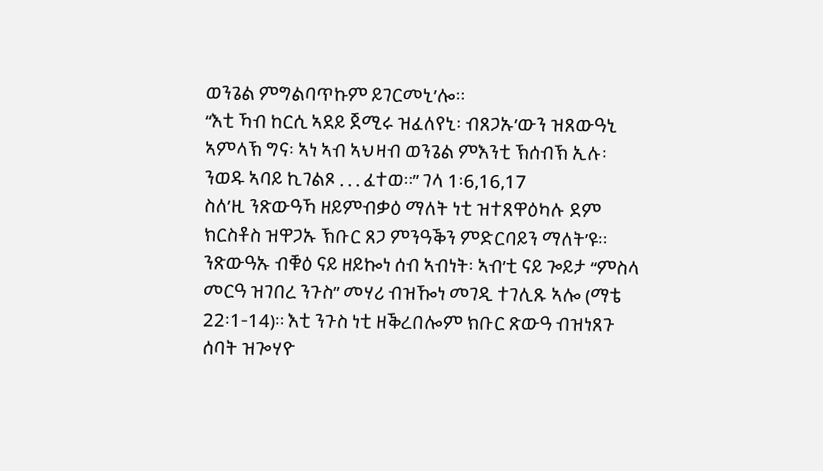ወንጌል ምግልባጥኩም ይገርመኒ’ሎ።
“እቲ ኻብ ከርሲ ኣደይ ጀሚሩ ዝፈለየኒ፡ ብጸጋኡ’ውን ዝጸውዓኒ ኣምላኽ ግና፡ ኣነ ኣብ ኣህዛብ ወንጌል ምእንቲ ኽሰብኽ ኢሉ፡ ንወዱ ኣባይ ኪገልጾ . . . ፈተወ።” ገላ 1፡6,16,17
ስለ’ዚ ንጽውዓኻ ዘይምብቃዕ ማለት ነቲ ዝተጸዋዕካሉ ደም ክርስቶስ ዝዋጋኡ ኽቡር ጸጋ ምንዓቕን ምድርባይን ማለት’ዩ። ንጽውዓኡ ብቑዕ ናይ ዘይኰነ ሰብ ኣብነት፡ ኣብ’ቲ ናይ ጐይታ “ምስላ መርዓ ዝገበረ ንጉስ” መሃሪ ብዝዀነ መገዲ ተገሊጹ ኣሎ (ማቴ 22፡1-14)። እቲ ንጉስ ነቲ ዘቕረበሎም ክቡር ጽውዓ ብዝነጸጉ ሰባት ዝጐሃዮ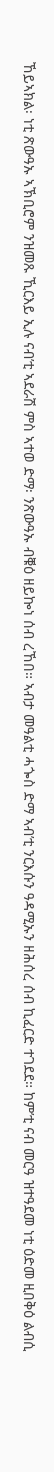ኸይኣክል፡ ነቲ ጽውዓኡ ኣኽቢሮም ንዝመጹ ኺርእይ ኢሉ ናብ’ቲ ኣደራሽ ምስ ኣተወ ድማ፡ ንጽውዓኡ ብቑዕ ዘይኰነ ሰብ ረኸበ። ኣብታ መዓልቲ ሓጐስ ድማ ኣብ’ቲ ንርእሱን ዓዳሚኡን ዘሕሰረ ሰብ ኪፈርድ ተገደደ። ከም’ቲ ናብ መርዓ ዝተዓደመ ነቲ ዕድመ ዚበቅዕ ልብሲ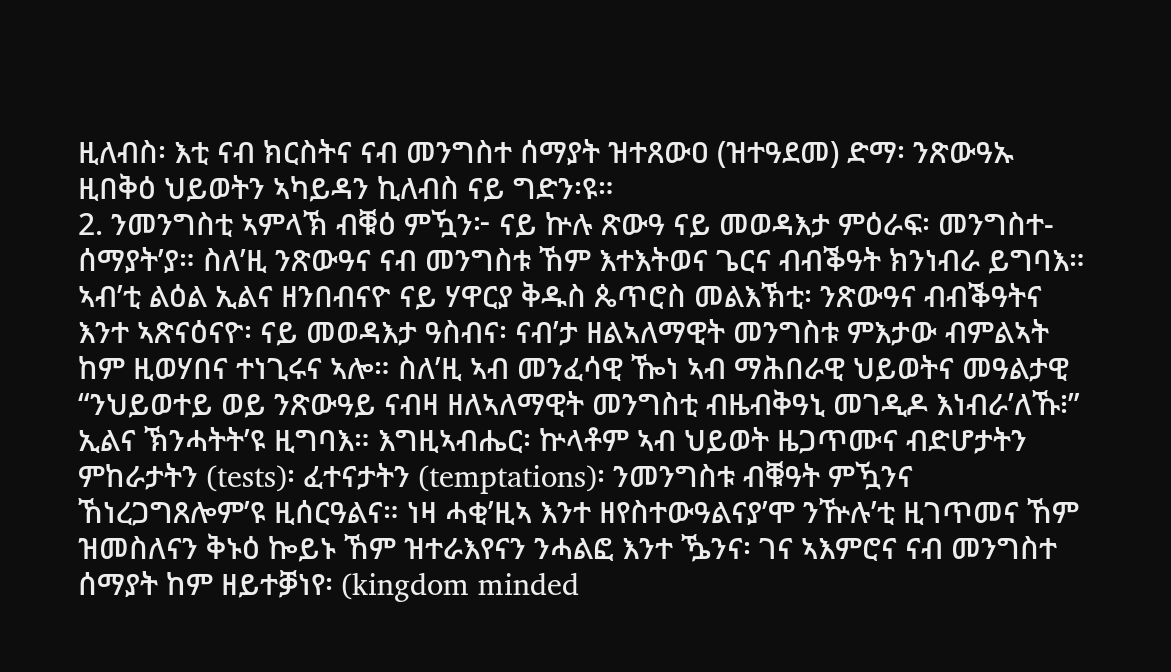ዚለብስ፡ እቲ ናብ ክርስትና ናብ መንግስተ ሰማያት ዝተጸውዐ (ዝተዓደመ) ድማ፡ ንጽውዓኡ ዚበቅዕ ህይወትን ኣካይዳን ኪለብስ ናይ ግድን፡ዩ።
2. ንመንግስቲ ኣምላኽ ብቑዕ ምዃን፦ ናይ ኵሉ ጽውዓ ናይ መወዳእታ ምዕራፍ፡ መንግስተ-ሰማያት’ያ። ስለ’ዚ ንጽውዓና ናብ መንግስቱ ኸም እተእትወና ጌርና ብብቕዓት ክንነብራ ይግባእ። ኣብ’ቲ ልዕል ኢልና ዘንበብናዮ ናይ ሃዋርያ ቅዱስ ጴጥሮስ መልእኽቲ፡ ንጽውዓና ብብቕዓትና እንተ ኣጽናዕናዮ፡ ናይ መወዳእታ ዓስብና፡ ናብ’ታ ዘልኣለማዊት መንግስቱ ምእታው ብምልኣት ከም ዚወሃበና ተነጊሩና ኣሎ። ስለ’ዚ ኣብ መንፈሳዊ ዀነ ኣብ ማሕበራዊ ህይወትና መዓልታዊ “ንህይወተይ ወይ ንጽውዓይ ናብዛ ዘለኣለማዊት መንግስቲ ብዜብቅዓኒ መገዲዶ እነብራ’ለኹ፧” ኢልና ኽንሓትት’ዩ ዚግባእ። እግዚኣብሔር፡ ኵላቶም ኣብ ህይወት ዜጋጥሙና ብድሆታትን ምከራታትን (tests)፡ ፈተናታትን (temptations)፡ ንመንግስቱ ብቑዓት ምዃንና ኸነረጋግጸሎም’ዩ ዚሰርዓልና። ነዛ ሓቂ’ዚኣ እንተ ዘየስተውዓልናያ’ሞ ንዅሉ’ቲ ዚገጥመና ኸም ዝመስለናን ቅኑዕ ኰይኑ ኸም ዝተራእየናን ንሓልፎ እንተ ዄንና፡ ገና ኣእምሮና ናብ መንግስተ ሰማያት ከም ዘይተቓነየ፡ (kingdom minded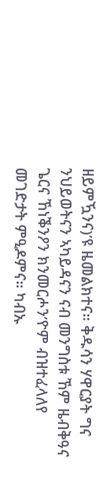ዘይምዃንና)’ዩ ዜመልክተና። ቅዱሳን ሃዋርያት ግና ንህይወትናን ኣካይዳናን ናብ መንግስቱ ኸም ዜብቅዓና ጌርና ኸነቕንዖን ክንመርሖን’ዮም ብዝተፈላለየ መገድታት ምዒዶምና። ካብኡ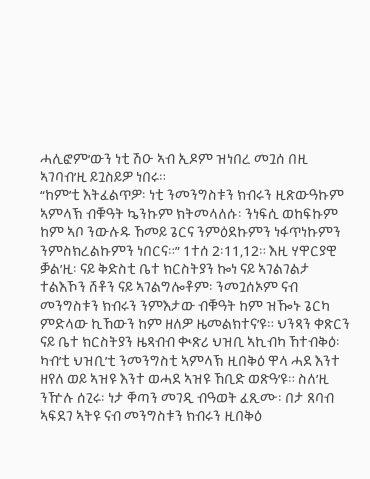ሓሊፎም’ውን ነቲ ሽዑ ኣብ ኢዶም ዝነበረ መጓሰ በዚ ኣገባብ’ዚ ይጓስይዎ ነበሩ።
“ከም’ቲ እትፈልጥዎ፡ ነቲ ንመንግስቱን ክብሩን ዚጽውዓኩም ኣምላኽ ብቑዓት ኴንኩም ክትመላለሱ፡ ንነፍሲ ወከፍኩም ከም ኣቦ ንውሉዱ ኸመይ ጌርና ንምዕደኩምን ነፋጥነኩምን ንምስክረልኩምን ነበርና።” 1ተሰ 2፡11,12። እዚ ሃዋርያዊ ቓል’ዚ፡ ናይ ቅድስቲ ቤተ ክርስትያን ኰነ ናይ ኣገልገልታ ተልእኾን ሸቶን ናይ ኣገልግሎቶም፡ ንመጓሰኦም ናብ መንግስቱን ክብሩን ንምእታው ብቑዓት ከም ዝዀኑ ጌርካ ምድላው ኪኸውን ከም ዘለዎ ዜመልክተና’ዩ። ህንጻን ቀጽርን ናይ ቤተ ክርስትያን ዜጻብብ ቊጽሪ ህዝቢ ኣኪብካ ኸተብቅዕ፡ ካብ’ቲ ህዝቢ’ቲ ንመንግስቲ ኣምላኽ ዚበቅዕ ዋላ ሓደ እንተ ዘየለ ወይ ኣዝዩ እንተ ወሓደ ኣዝዩ ኸቢድ ወጽዓ’ዩ። ስለ’ዚ ንዅሉ ሰጊሩ፡ ነታ ቐጣን መገዲ ብዓወት ፈጺሙ፡ በታ ጸባብ ኣፍደገ ኣትዩ ናብ መንግስቱን ክብሩን ዚበቅዕ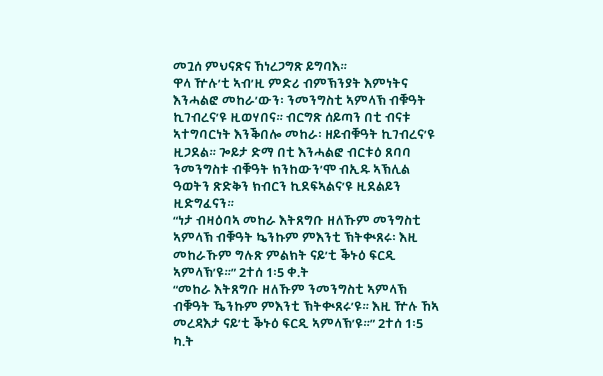መጓሰ ምህናጽና ኸነረጋግጽ ይግባእ።
ዋላ ዅሉ’ቲ ኣብ’ዚ ምድሪ ብምኽንያት እምነትና እንሓልፎ መከራ’ውን፡ ንመንግስቲ ኣምላኽ ብቑዓት ኪገብረና’ዩ ዚወሃበና። ብርግጽ ሰይጣን በቲ ብናቱ ኣተግባርነት እንቕበሎ መከራ፡ ዘይብቑዓት ኪገብረና’ዩ ዚጋደል። ጐይታ ድማ በቲ እንሓልፎ ብርቱዕ ጸባባ ንመንግስቱ ብቑዓት ክንከውን’ሞ ብኢዱ ኣኽሊል ዓወትን ጽድቅን ክብርን ኪደፍኣልና’ዩ ዚደልይን ዚድግፈናን።
“ነታ ብዛዕባኣ መከራ እትጸግቡ ዘለኹም መንግስቲ ኣምላኽ ብቑዓት ኴንኩም ምእንቲ ኽትቊጸሩ፡ እዚ መከራኹም ግሉጽ ምልክት ናይ’ቲ ቕኑዕ ፍርዲ ኣምላኽ’ዩ።” 2ተሰ 1፡5 ቀ.ት
“መከራ እትጸግቡ ዘለኹም ንመንግስቲ ኣምላኽ ብቑዓት ዄንኩም ምእንቲ ኽትቊጸሩ’ዩ። እዚ ዅሉ ኸኣ መረዳእታ ናይ’ቲ ቕኑዕ ፍርዲ ኣምላኽ’ዩ።” 2ተሰ 1፡5 ካ.ት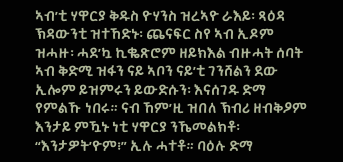ኣብ’ቲ ሃዋርያ ቅዱስ ዮሃንስ ዝረኣዮ ራእይ፡ ጻዕዳ ኽዳውንቲ ዝተኸድኑ፡ ጨናፍር ስየ ኣብ ኢዶም ዝሓዙ፡ ሓደ’ኳ ኪቈጽሮም ዘይክእል ብዙሓት ሰባት ኣብ ቅድሚ ዝፋን ናይ ኣቦን ናይ’ቲ ገንሸልን ደው ኢሎም ይዝምሩን ይውድሱን፡ እናሰገዱ ድማ የምልኹ ነበሩ። ናብ ኸም’ዚ ዝበለ ኽብሪ ዘብቅዖም እንታይ ምዃኑ ነቲ ሃዋርያ ንኼመልክቶ፡ “እንታዎት’ዮም፧” ኢሉ ሓተቶ። ባዕሉ ድማ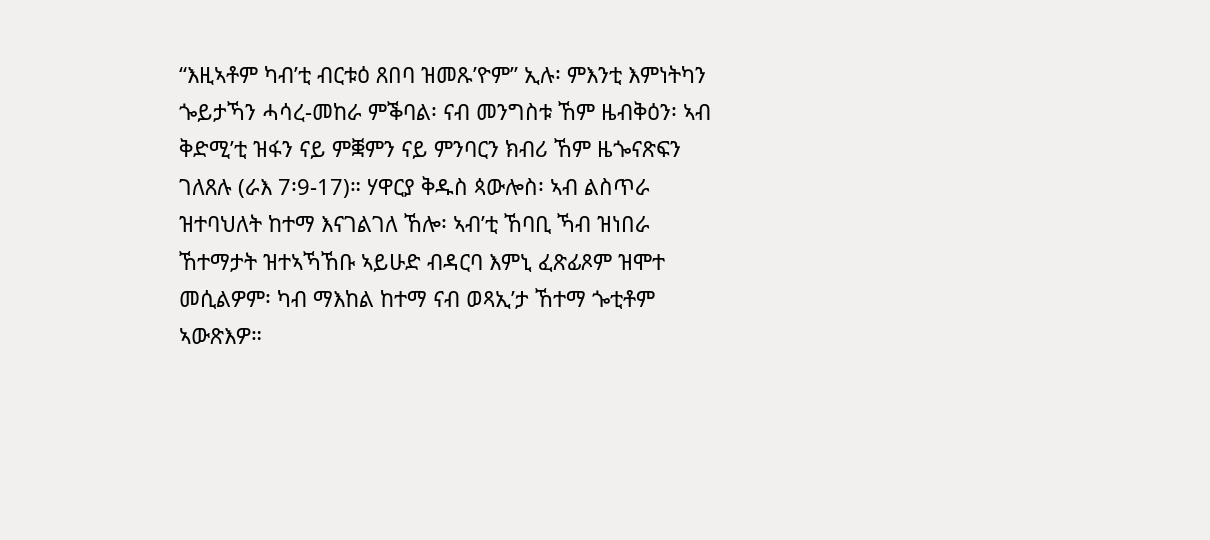“እዚኣቶም ካብ’ቲ ብርቱዕ ጸበባ ዝመጹ’ዮም” ኢሉ፡ ምእንቲ እምነትካን ጐይታኻን ሓሳረ-መከራ ምቕባል፡ ናብ መንግስቱ ኸም ዜብቅዕን፡ ኣብ ቅድሚ’ቲ ዝፋን ናይ ምቛምን ናይ ምንባርን ክብሪ ኸም ዜጐናጽፍን ገለጸሉ (ራእ 7፡9-17)። ሃዋርያ ቅዱስ ጳውሎስ፡ ኣብ ልስጥራ ዝተባህለት ከተማ እናገልገለ ኸሎ፡ ኣብ’ቲ ኸባቢ ኻብ ዝነበራ ኸተማታት ዝተኣኻኸቡ ኣይሁድ ብዳርባ እምኒ ፈጽፊጾም ዝሞተ መሲልዎም፡ ካብ ማእከል ከተማ ናብ ወጻኢ’ታ ኸተማ ጐቲቶም ኣውጽእዎ።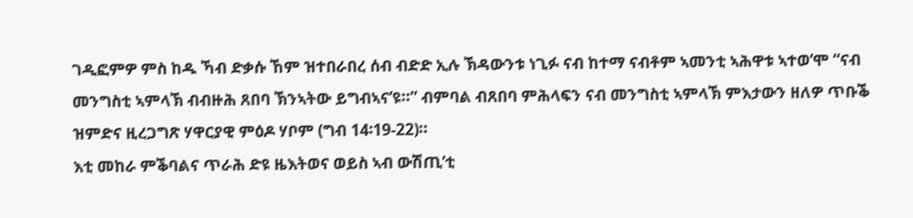ገዲፎምዎ ምስ ከዱ ኻብ ድቃሱ ኸም ዝተበራበረ ሰብ ብድድ ኢሉ ኽዳውንቱ ነጊፉ ናብ ከተማ ናብቶም ኣመንቲ ኣሕዋቱ ኣተወ’ሞ “ናብ መንግስቲ ኣምላኽ ብብዙሕ ጸበባ ኽንኣትው ይግብኣና’ዩ።” ብምባል ብጸበባ ምሕላፍን ናብ መንግስቲ ኣምላኽ ምእታውን ዘለዎ ጥቡቕ ዝምድና ዚረጋግጽ ሃዋርያዊ ምዕዶ ሃቦም (ግብ 14፡19-22)።
እቲ መከራ ምቕባልና ጥራሕ ድዩ ዜእትወና ወይስ ኣብ ውሽጢ’ቲ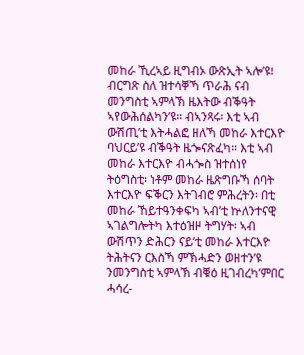መከራ ኺረኣይ ዚግብኦ ውጽኢት ኣሎ’ዩ፧ ብርግጽ ስለ ዝተሳቐኻ ጥራሕ ናብ መንግስቲ ኣምላኽ ዜእትው ብቕዓት ኣየውሕሰልካን’ዩ። ብኣንጻሩ፡ እቲ ኣብ ውሽጢ’ቲ እትሓልፎ ዘለኻ መከራ እተርእዮ ባህርይ’ዩ ብቕዓት ዜጐናጽፈካ። እቲ ኣብ መከራ እተርእዮ ብሓጐስ ዝተሰነየ ትዕግስቲ፡ ነቶም መከራ ዜጽግቡኻ ሰባት እተርእዮ ፍቕርን እትገብሮ ምሕረትን፡ በቲ መከራ ኸይተዓንቀፍካ ኣብ’ቲ ኵለንተናዊ ኣገልግሎትካ እተዕዝዞ ትግሃት፡ ኣብ ውሽጥን ድሕርን ናይ’ቲ መከራ እተርእዮ ትሕትናን ርእስኻ ምኽሓድን ወዘተን’ዩ ንመንግስቲ ኣምላኽ ብቑዕ ዚገብረካ’ምበር ሓሳረ-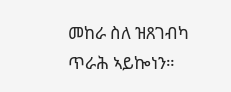መከራ ስለ ዝጸገብካ ጥራሕ ኣይኰነን።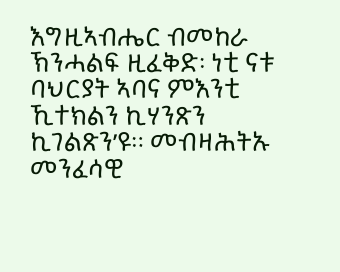እግዚኣብሔር ብመከራ ኽንሓልፍ ዚፈቅድ፡ ነቲ ናቱ ባህርያት ኣባና ምእንቲ ኺተክልን ኪሃንጽን ኪገልጽን’ዩ። መብዛሕትኡ መንፈሳዊ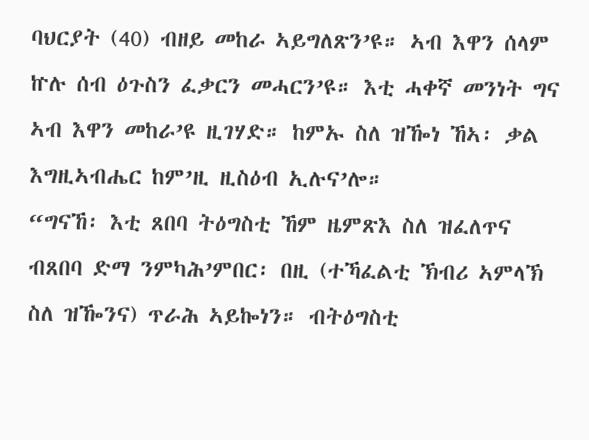ባህርያት (40) ብዘይ መከራ ኣይግለጽን’ዩ። ኣብ እዋን ሰላም ኵሉ ሰብ ዕጉስን ፈቃርን መሓርን’ዩ። እቲ ሓቀኛ መንነት ግና ኣብ እዋን መከራ’ዩ ዚገሃድ። ከምኡ ስለ ዝዀነ ኸኣ፡ ቃል እግዚኣብሔር ከም’ዚ ዚስዕብ ኢሉና’ሎ።
“ግናኸ፡ እቲ ጸበባ ትዕግስቲ ኸም ዜምጽእ ስለ ዝፈለጥና ብጸበባ ድማ ንምካሕ’ምበር፡ በዚ (ተኻፈልቲ ኽብሪ ኣምላኽ ስለ ዝዀንና) ጥራሕ ኣይኰነን። ብትዕግስቲ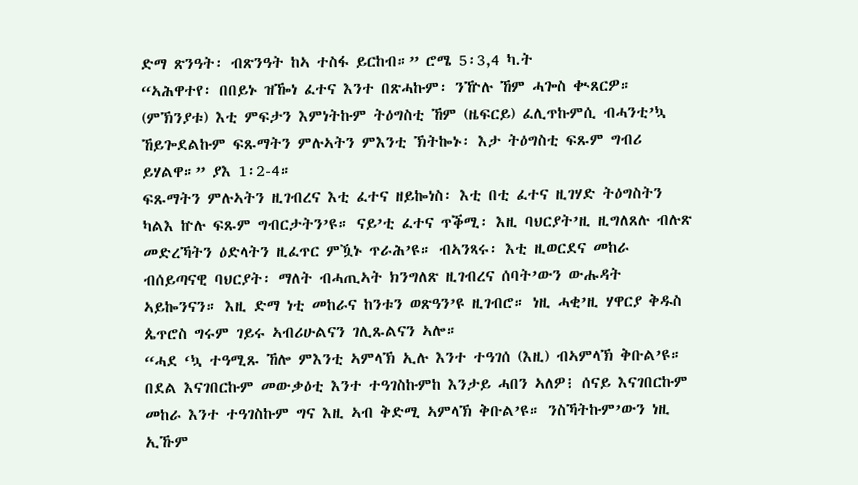ድማ ጽንዓት፡ ብጽንዓት ከኣ ተስፋ ይርከብ።” ሮሜ 5፡3,4 ካ.ት
“ኣሕዋተየ፡ በበይኑ ዝዀነ ፈተና እንተ በጽሓኩም፡ ንዅሉ ኸም ሓጐስ ቊጸርዎ። (ምኽንያቱ) እቲ ምፍታን እምነትኩም ትዕግስቲ ኸም (ዜፍርይ) ፈሊጥኩምሲ ብሓንቲ’ኳ ኸይጐደልኩም ፍጹማትን ምሉኣትን ምእንቲ ኽትኰኑ፡ እታ ትዕግስቲ ፍጹም ግብሪ ይሃልዋ።” ያእ 1፡2-4።
ፍጹማትን ምሉኣትን ዚገብረና እቲ ፈተና ዘይኰነስ፡ እቲ በቲ ፈተና ዚገሃድ ትዕግስትን ካልእ ኵሉ ፍጹም ግብርታትን’ዩ። ናይ’ቲ ፈተና ጥቕሚ፡ እዚ ባህርያት’ዚ ዚግለጸሉ ብሉጽ መድረኻትን ዕድላትን ዚፈጥር ምዃኑ ጥራሕ’ዩ። ብኣንጻሩ፡ እቲ ዚወርደና መከራ ብሰይጣናዊ ባህርያት፡ ማለት ብሓጢኣት ክንግለጽ ዚገብረና ሰባት’ውን ውሑዳት ኣይኰንናን። እዚ ድማ ነቲ መከራና ከንቱን ወጽዓን’ዩ ዚገብሮ። ነዚ ሓቂ’ዚ ሃዋርያ ቅዱስ ጴጥሮስ ግሩም ገይሩ ኣብሪሁልናን ገሊጹልናን ኣሎ።
“ሓደ ‘ኳ ተዓሚጹ ኸሎ ምእንቲ ኣምላኽ ኢሉ እንተ ተዓገሰ (እዚ) ብኣምላኽ ቅቡል’ዩ። በደል እናገበርኩም መውቃዕቲ እንተ ተዓገስኩምከ እንታይ ሓበን ኣለዎ፧ ሰናይ እናገበርኩም መከራ እንተ ተዓገስኩም ግና እዚ ኣብ ቅድሚ ኣምላኽ ቅቡል’ዩ። ንስኻትኩም’ውን ነዚ ኢኹም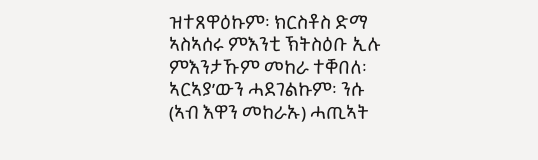ዝተጸዋዕኩም፡ ክርስቶስ ድማ ኣስኣሰሩ ምእንቲ ኽትስዕቡ ኢሉ ምእንታኹም መከራ ተቐበለ፡ ኣርኣያ’ውን ሓደገልኩም፡ ንሱ (ኣብ እዋን መከራኡ) ሓጢኣት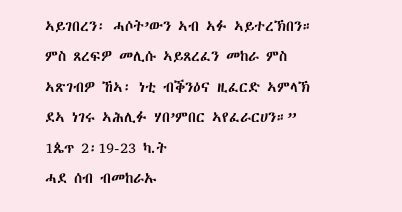ኣይገበረን፡ ሓሶት’ውን ኣብ ኣፉ ኣይተረኽበን። ምስ ጸረፍዎ መሊሱ ኣይጸረፈን መከራ ምስ ኣጽገብዎ ኸኣ፡ ነቲ ብቕንዕና ዚፈርድ ኣምላኽ ደኣ ነገሩ ኣሕሊፉ ሃበ’ምበር ኣየፈራርሀን።” 1ጴጥ 2፡19-23 ካ.ት
ሓደ ሰብ ብመከራኡ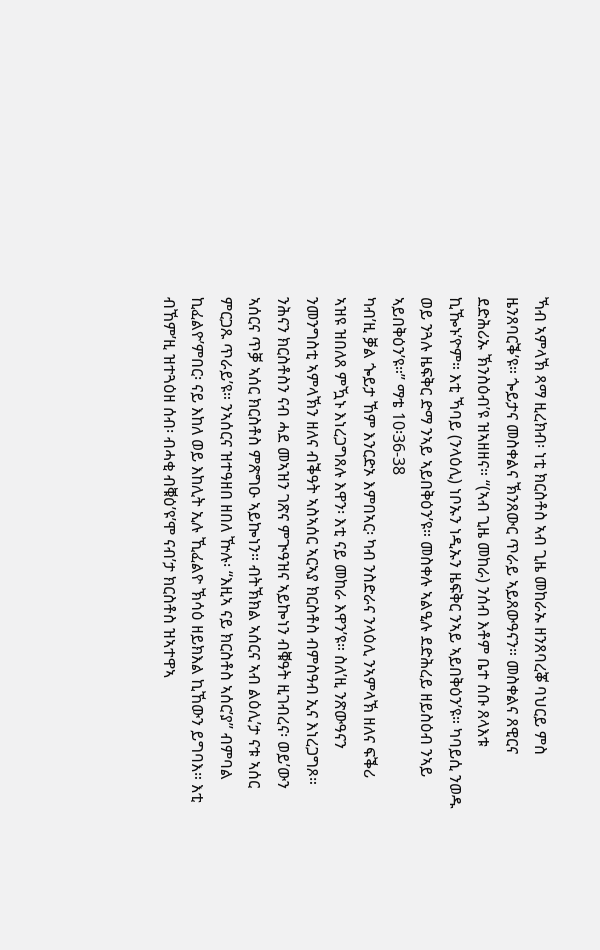ኻብ ኣምላኽ ጻማ ዚረክብ፡ ነቲ ክርስቶስ ኣብ ጊዜ መከራኡ ዘንጸባረቖ ባህርይ ምስ ዜንጸባርቕ’ዩ። ጐይታና መስቀልና ኽንጸውር ጥራይ ኣይጸውዓናን። መስቀልና ጸዊርና ደድሕሪኡ ኽንስዕብ’ዩ ዝኣዘዘና። “(ኣብ ጊዜ መከራ) ንሰብ እቶም ቤተ ሰቡ ጸላእቱ ኪዀኑ’ዮም። እቲ ኻባይ (ንላዕሊ) ነቦኡን ነዲኡን ዜፍቅር ንኣይ ኣይበቅዕን’ዩ። ካባይሲ ንወዱ ወይ ንጓሉ ዜፍቅር ድማ ንኣይ ኣይበቅዕን’ዩ። መስቀሉ ኣልዒሉ ደድሕረይ ዘይስዕብ ንኣይ ኣይበቅዕን’ዩ።” ማቴ 10፡36-38
ካብ’ዚ ቓል ጐይታ ኸም እንርድኦ እምበኣር፡ ካብ ንስድራና ንላዕሊ ንኣምላኽ ዘለና ፍቕሪ ኣዝዩ ዝበለጸ ምዃኑ እነረጋግጸሉ እዋን፡ እቲ ናይ መከራ እዋን’ዩ። ስለ’ዚ ንጽውዓናን ንመንግስቲ ኣምላኽን ዘለና ብቕዓት ኣስኣሰር ኣርኣያ ክርስቶስ ብምስዓብ ኢና እነረጋግጾ። ንሕናን ክርስቶስን ናብ ሓደ መኣዝን ገጽና ምጒዓዝና ኣይኰነን ብቑዓት ዚገብረና፡ ወይ’ውን ኣሰርና ጥቓ ኣሰር ክርስቶስ ምጽግዑ ኣይኰነን። ብትኽክል ኣሰርና ኣብ ልዕሊ’ታ ናቱ ኣሰር ምርጋጹ ጥራይ’ዩ። ንኣሰርና ዝተዓዘበ ዘበለ ዅሉ፡ “እዚኣ ናይ ክርስቶስ ኣሰር’ያ” ብምባል ኪፈልዮ’ምበር፡ ናይ እከለ ወይ እከሊት ኢሉ ኺፈልዮ ኽሳዕ ዘይክእል ኪኸውን ይግባእ። እቲ ብኸም’ዚ ዝተጓዕዘ ሰብ፡ ብሓቂ ብቑዕ’ዩ’ሞ ናብ’ታ ክርስቶስ ዝኣተዋኣ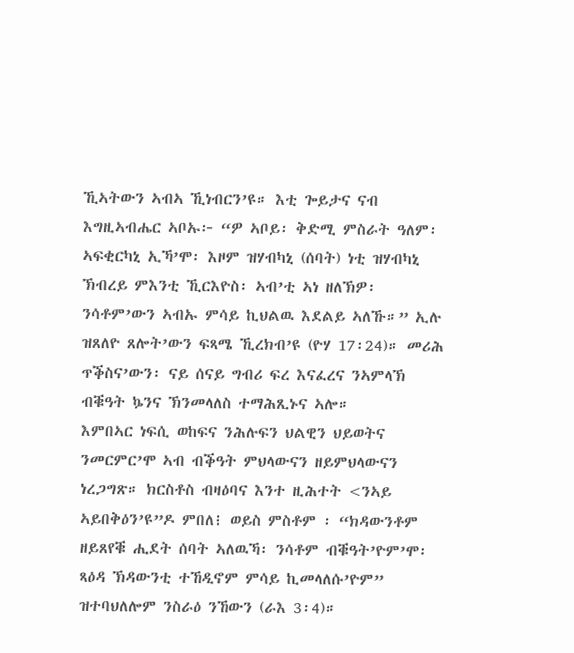ኺኣትውን ኣብኣ ኺነብርን’ዩ። እቲ ጐይታና ናብ እግዚኣብሔር ኣቦኡ፦ “ዎ ኣቦይ፡ ቅድሚ ምስራት ዓለም፡ ኣፍቂርካኒ ኢኻ’ሞ፡ እዞም ዝሃብካኒ (ሰባት) ነቲ ዝሃብካኒ ኽብረይ ምእንቲ ኺርእዮስ፡ ኣብ’ቲ ኣነ ዘለኽዎ፡ ንሳቶም’ውን ኣብኡ ምሳይ ኪህልዉ እደልይ ኣለኹ።” ኢሉ ዝጸለዮ ጸሎት’ውን ፍጻሜ ኺረክብ’ዩ (ዮሃ 17፡24)። መሪሕ ጥቕስና’ውን፡ ናይ ሰናይ ግብሪ ፍረ እናፈረና ንኣምላኽ ብቑዓት ኴንና ኽንመላለስ ተማሕጺኑና ኣሎ።
እምበኣር ነፍሲ ወከፍና ንሕሉፍን ህልዊን ህይወትና ንመርምር’ሞ ኣብ ብቕዓት ምህላውናን ዘይምህላውናን ነረጋግጽ። ክርስቶስ ብዛዕባና እንተ ዚሕተት <ንኣይ ኣይበቅዕን’ዩ”ዶ ምበለ፧ ወይስ ምስቶም ፡ “ክዳውንቶም ዘይጸየቑ ሒደት ሰባት ኣለዉኻ፡ ንሳቶም ብቑዓት’ዮም’ሞ፡ ጻዕዳ ኽዳውንቲ ተኸዲኖም ምሳይ ኪመላለሱ’ዮም” ዝተባህለሎም ንስራዕ ንኸውን (ራእ 3፡4)።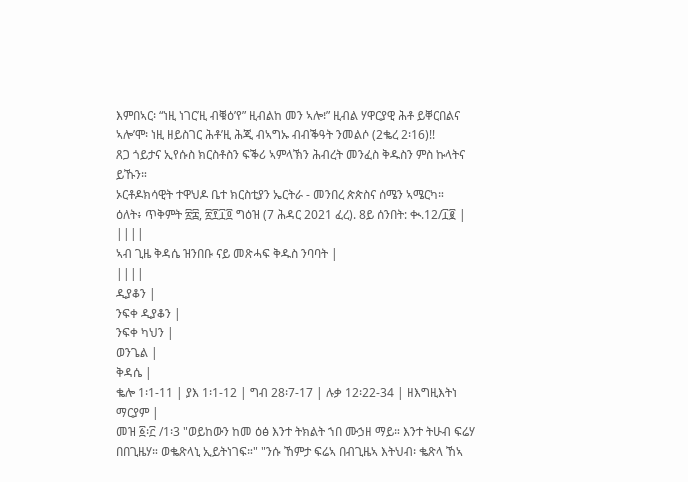እምበኣር፡ “ነዚ ነገር’ዚ ብቑዕ’የ” ዚብልከ መን ኣሎ፧” ዚብል ሃዋርያዊ ሕቶ ይቐርበልና ኣሎ’ሞ፡ ነዚ ዘይስገር ሕቶ’ዚ ሕጂ ብኣግኡ ብብቕዓት ንመልሶ (2ቈረ 2፡16)!!
ጸጋ ጎይታና ኢየሱስ ክርስቶስን ፍቕሪ ኣምላኽን ሕብረት መንፈስ ቅዱስን ምስ ኩላትና ይኹን።
ኦርቶዶክሳዊት ተዋህዶ ቤተ ክርስቲያን ኤርትራ - መንበረ ጵጵስና ሰሜን ኣሜርካ።
ዕለት፥ ጥቅምት ፳፰, ፳፻፲፬ ግዕዝ (7 ሕዳር 2021 ፈረ). 8ይ ሰንበት: ቊ.12/፲፪ |
||||
ኣብ ጊዜ ቅዳሴ ዝንበቡ ናይ መጽሓፍ ቅዱስ ንባባት |
||||
ዲያቆን |
ንፍቀ ዲያቆን |
ንፍቀ ካህን |
ወንጌል |
ቅዳሴ |
ቈሎ 1፡1-11 | ያእ 1፡1-12 | ግብ 28፡7-17 | ሉቃ 12፡22-34 | ዘእግዚእትነ ማርያም |
መዝ ፩፡፫ /1፡3 "ወይከውን ከመ ዕፅ እንተ ትክልት ኀበ ሙኃዘ ማይ። እንተ ትሁብ ፍሬሃ በበጊዜሃ። ወቈጽላኒ ኢይትነገፍ።" "ንሱ ኸምታ ፍሬኣ በብጊዜኣ እትህብ፡ ቈጽላ ኸኣ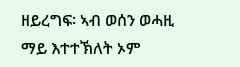ዘይረግፍ፡ ኣብ ወሰን ወሓዚ ማይ እተተኽለት ኦም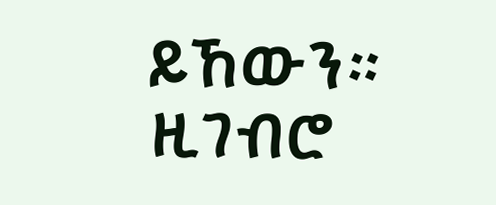ይኸውን። ዚገብሮ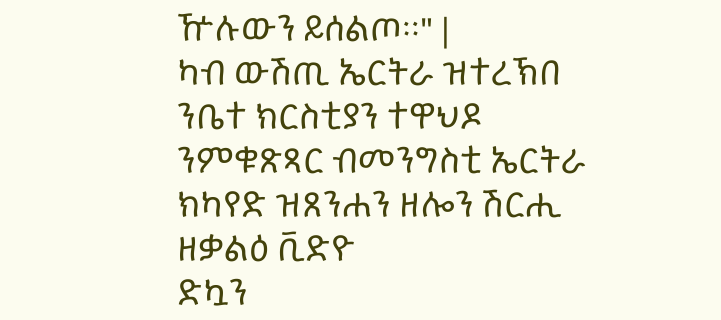ዅሉውን ይሰልጦ።" |
ካብ ውሽጢ ኤርትራ ዝተረኽበ ንቤተ ክርስቲያን ተዋህዶ ንምቁጽጻር ብመንግስቲ ኤርትራ ክካየድ ዝጸንሐን ዘሎን ሽርሒ ዘቃልዕ ቪድዮ
ድኳን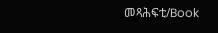መጻሕፍቲ/Book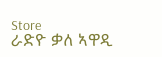Store
ራድዮ ቃለ ኣዋዲ